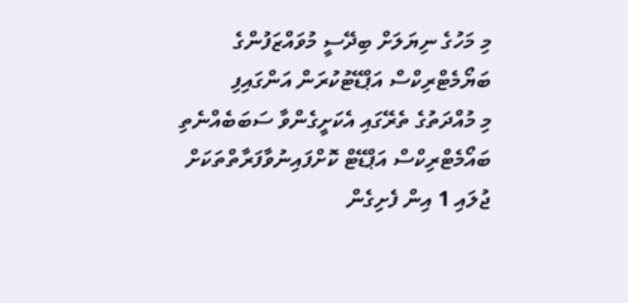މި މަހުގެ ނިޔަލަށް ބިދޭސީ މުވައްޒަފުންގެ ބަޔޯމެޓްރިކްސް އަޕްޑޭޓުކުރަން އަންގައިފި
މި މުއްދަތުގެ ތެރޭގައި އެކަށީގެންވާ ސަބަބެއްނެތި ބައޯމެޓްރިކްސް އަޕްޑޭޓް ކޮށްފައިނުވާފަރާތްތަކަށް ޖުލައި 1 އިން ފެށިގެން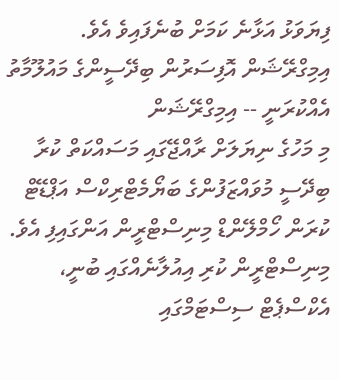ފިޔަވަޅު އަޅާނެ ކަމަށް ބުނެފައިވެ އެވެ.
އިމިގްރޭޝަން އޮފިސަރުން ބިދޭސީންގެ މައުލޫމާތު އެއްކުރަނީ -- އިމިގްރޭޝަން
މި މަހުގެ ނިޔަލަށް ރާއްޖޭގައި މަސައްކަތް ކުރާ ބިދޭސީ މުވައްޒަފުންގެ ބަޔޯމެޓްރިކްސް އަޕްޑޭޓް ކުރަން ހޯމްލޭންޑް މިނިސްޓްރީން އަންގައިފި އެވެ.
މިނިސްޓްރީން ކުރި އިއުލާނެއްގައި ބުނީ، އެކްސްޕެޓް ސިސްޓަމްގައި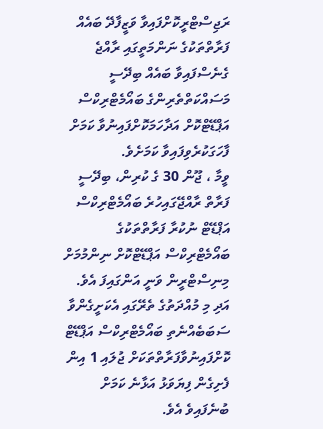ރަޖިސްޓްރީކޮށްފައިވާ ވަޒީފާދޭ ބައެއް ފަރާތްތަކުގެ ނަންމަތީގައި ރާއްޖެ ގެނެސްފައިވާ ބައެއް ބިދޭސީ މަސައްކަތްތެރިންގެ ބައޯމެޓްރިކްސް އަޕްޑޭޓްކޮށް އަދާހަމަކޮށްފައިނުވާ ކަމަށް ފާހަގަކުރެވިފައިވާ ކަމަށެވެ.
ވީމާ ، ޖޫން 30 ގެ ކުރިން، ބިދޭސީ ފަރާތް ރާއްޖޭގައިހުރެ ބައޯމެޓްރިކްސް އަޕްޑޭޓް ނުކުރާ ފަރާތްތަކުގެ ބައޯމެޓްރިކްސް އަޕްޑޭޓްކޮށް ނިންމުމަށް މިނިސްޓްރީން ވަނީ އަންގައިފަ އެވެ.
އަދި މި މުއްދަތުގެ ތެރޭގައި އެކަށީގެންވާ ސަބަބެއްނެތި ބައޯމެޓްރިކްސް އަޕްޑޭޓް ކޮށްފައިނުވާފަރާތްތަކަށް ޖުލައި 1 އިން ފެށިގެން ފިޔަވަޅު އަޅާނެ ކަމަށް ބުނެފައިވެ އެވެ.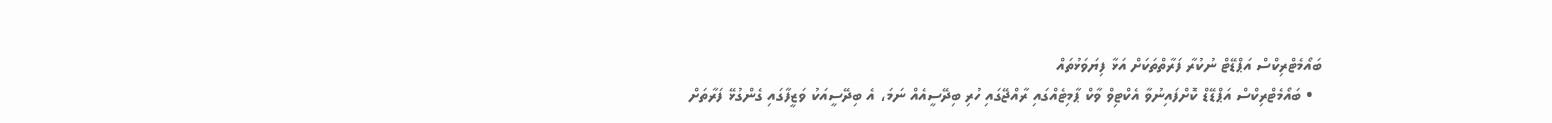ބައޯމެޓްރިކްސް އަޕްޑޭޓް ނުކުރާ ފަރާތްތަކަށް އަޅާ ފިޔަވަޅުތައް
  • ބައޯމެޓްރިކްސް އަޕްޑޭޑް ކޮށްފައިނުވާ އެކްޓިވް ވާކް ޕާމިޓެއްގައި ރާއްޖޭގައި ހުރި ބިދޭސީއެއް ނަމަ، އެ ބިދޭސީއަކު ވަޒީފާގައި ގެންގުޅޭ ފަރާތަށް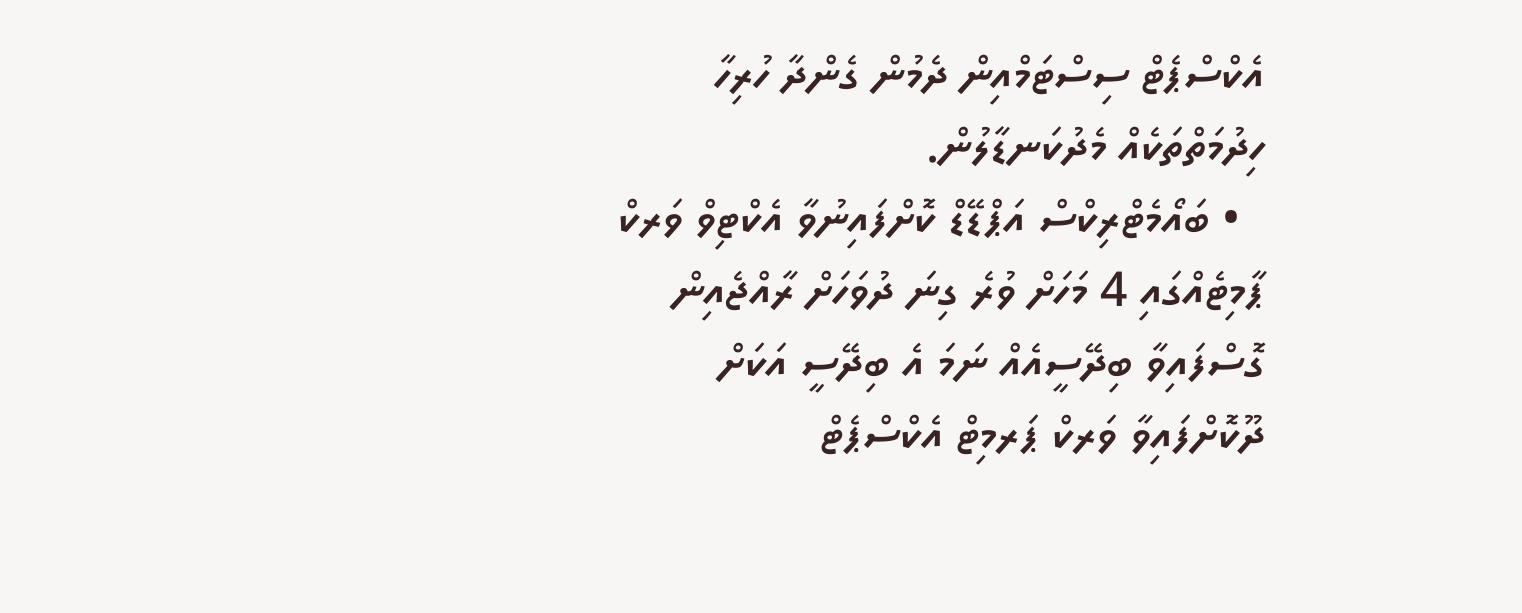އެކްސްޕެޓް ސިސްޓަމްއިން ދެމުން ގެންދާ ހުރިހާ ހިދުމަތްތަކެއް މެދުކަނޑާލުން.
  • ބައޯމެޓްރިކްސް އަޕްޑޭޑް ކޮށްފައިނުވާ އެކްޓިވް ވަރކް ޕާމިޓެއްގައި 4 މަހަށް ވުރެ ގިނަ ދުވަހަށް ރާއްޖެއިން ގޮސްފައިވާ ބިދޭސީއެއް ނަމަ އެ ބިދޭސީ އަކަށް ދޫކޮށްފައިވާ ވަރކް ޕަރމިޓް އެކްސްޕެޓް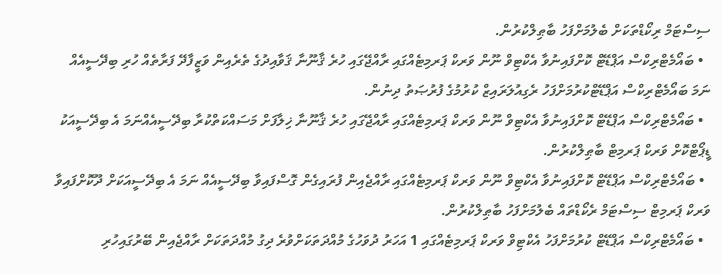ސިސްޓަމް ރިކޯޑްތަކަށް ބެލުމަށްފަހު ބާޠިލްކުރުން.
  • ބައޯމެޓްރިކްސް އަޕްޑޭޓް ކޮށްފައިނުވާ އެކްޓިވް ނޫން ވަރކް ޕަރމިޓެއްގައި ރާއްޖޭގައި ހުރެ ޤާނޫނާ ޤަވާއިދުގެ ތެރެއިން ވަޒީފާދޭ ފަރާތެއް ހުރި ބިދޭސީއެއް ނަމަ ބައޯމެޓްރިކްސް އަޕްޑޭޓްކުރުމަށްފަހު ރެގިއުލަރައިޒް ކުރުމުގެ ފުރުޞަތު ދިނުން.
  • ބައޯމެޓްރިކްސް އަޕްޑޭޓް ކޮށްފައިނުވާ އެކްޓިވް ނޫން ވަރކް ޕަރމިޓެއްގައި ރާއްޖޭގައި ހުރެ ޤާނޫނާ ޚިލާފަށް މަސައްކަތްކުރާ ބިދޭސީއެއްނަމަ އެ ބިދޭސީއަކު ޑީޕޯޓްކޮށް ވަރކް ޕަރމިޓް ބާޠިލްކުރުން.
  • ބައޯމެޓްރިކްސް އަޕްޑޭޓް ކޮށްފައިނުވާ އެކްޓިވް ނޫން ވަރކް ޕަރމިޓެއްގައި ރާއްޖެއިން ފުރައިގެން ގޮސްފައިވާ ބިދޭސީއެއް ނަމަ އެ ބިދޭސީއަކަށް ދޫކޮށްފައިވާ ވަރކް ޕަރމިޓް ސިސްޓަމް ރެކޯޑްތައް ބެލުމަށްފަހު ބާޠިލްކުރުން.
  • ބައޯމެޓްރިކްސް އަޕްޑޭޓް ކުރުމަށްފަހު އެކްޓިވް ވަރކް ޕަރމިޓެއްގައި 1 އަހަރު ދުވަހުގެ މުއްދަތަކަށްވުރެ ދިގު މުއްދަތަކަށް ރާއްޖެއިން ބޭރުގައިހުރި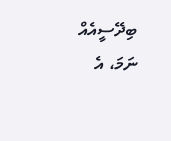ބިދޭސީއެއް ނަމަ، އެ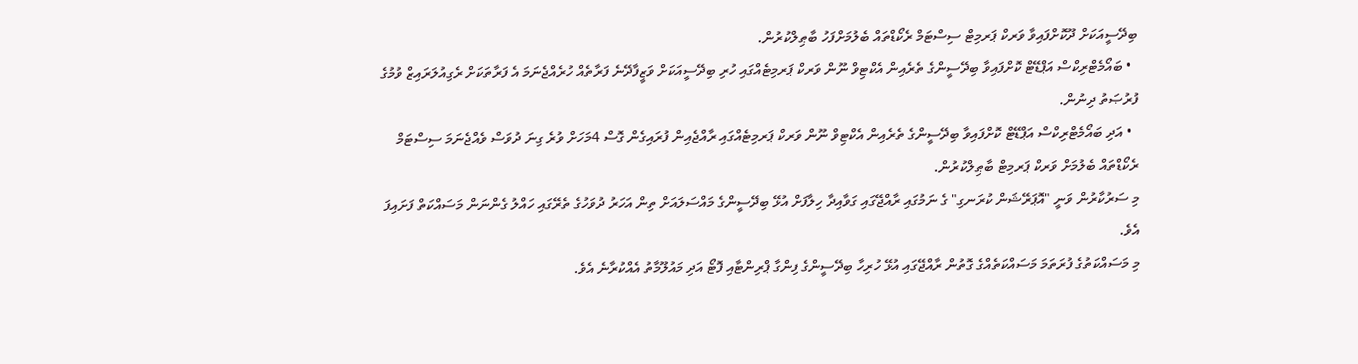ބިދޭސީއަކަށް ދޫކޮށްފައިވާ ވަރކް ޕަރމިޓް ސިސްޓަމް ރެކޯޑްތައް ބެލުމަށްފަހު ބާޠިލްކުރުން.
  • ބައޯމެޓްރިކްސް އަޕްޑޭޓް ކޮށްފައިވާ ބިދޭސީންގެ ތެރެއިން އެކްޓިވް ނޫން ވަރކް ޕަރމިޓެއްގައި ހުރި ބިދޭސީއަކަށް ވަޒީފާދޭނެ ފަރާތެއް ހުރެއްޖެނަމަ އެ ފަރާތަކަށް ރެގިއުލަރައިޒް ވުމުގެ ފުރުޞަތު ދިނުން.
  • އަދި ބައޯމެޓްރިކްސް އަޕްޑޭޓް ކޮށްފައިވާ ބިދޭސީންގެ ތެރެއިން އެކްޓިވް ނޫން ވަރކް ޕަރމިޓެއްގައި ރާއްޖެއިން ފުރައިގެން ގޮސް 4މަހަށް ވުރެ ގިނަ ދުވަސް ވެއްޖެނަމަ ސިސްޓަމް ރެކޯޑްތައް ބެލުމަށް ވަރކް ޕަރމިޓް ބާޠިލްކުރުން.
މި ސަރުކާރުން ވަނީ "އޮޕަރޭޝަން ކުރަނގި" ގެ ނަމުގައި ރާއްޖޭގައި ގަވާއިދާ ހިލާފަށް އުޅޭ ބިދޭސީންގެ މައްސަލައަށް ތިން އަހަރު ދުވަހުގެ ތެރޭގައި ހައްލު ގެންނަން މަސައްކަތް ފަށައިފަ އެވެ.
މި މަސައްކަތުގެ ފުރަތަމަ މަސައްކަތެއްގެ ގޮތުން ރާއްޖޭގައި އުޅޭ ހުރިހާ ބިދޭސީންގެ ފިންގާ ޕްރިންޓާއި ފޮޓޯ އަދި މައުލޫމާތު އެއްކުރާނެ އެވެ.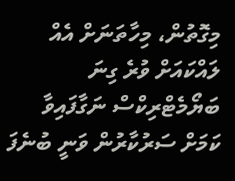މިގޮތުން، މިހާތަނަށް އެއް ލައްކައަށް ވުރެ ގިނަ ބަޔޯމެޓްރިކްސް ނަގާފައިވާ ކަމަށް ސަރުކާރުން ވަނީ ބުނެފަ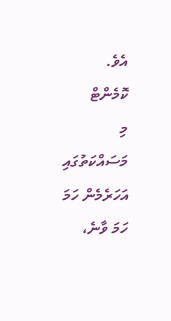އެވެ.
ކޮމެންޓް
މި މަސައްކަތުގައި އަހަރެމެން ހަމަ ހަމަ ވާނެ،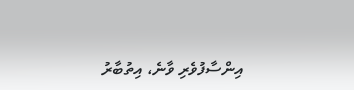އިންސާފުވެރި ވާނެ، އިތުބާރު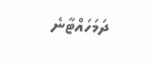ދަމަހައްޓާނެ